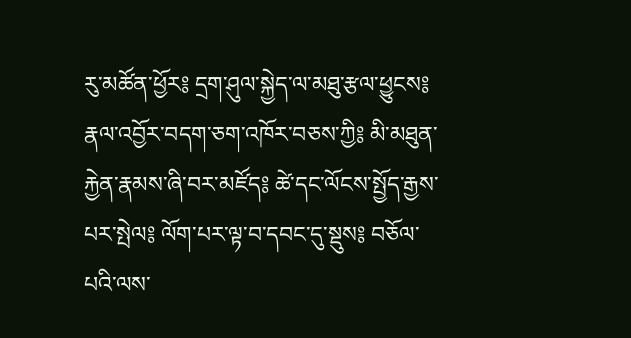རུ་མཚོན་ཕྱོར༔ དྲག་ཤུལ་སྐྱེད་ལ་མཐུ་རྩལ་ཕྱུངས༔ རྣལ་འབྱོར་བདག་ཅག་འཁོར་བཅས་ཀྱི༔ མི་མཐུན་རྐྱེན་རྣམས་ཞི་བར་མཛོད༔ ཚེ་དང་ལོངས་སྤྱོད་རྒྱས་པར་སྤེལ༔ ལོག་པར་ལྟ་བ་དབང་དུ་སྡུས༔ བཅོལ་པའི་ལས་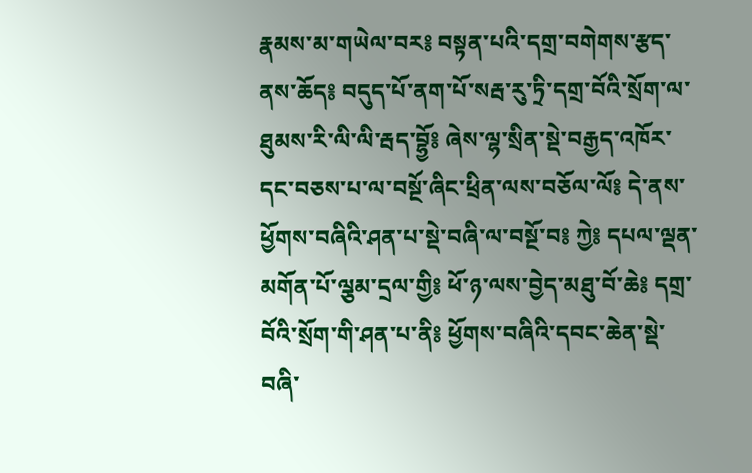རྣམས་མ་གཡེལ་བར༔ བསྟན་པའི་དགྲ་བགེགས་རྩད་ནས་ཆོད༔ བདུད་པོ་ནག་པོ་སརྦ་རུ་ཏྲི་དགྲ་བོའི་སྲོག་ལ་ཐུམས་རི་ལི་ལི་རྦད་བྷྱོ༔ ཞེས་ལྷ་སྲིན་སྡེ་བརྒྱད་འཁོར་དང་བཅས་པ་ལ་བསྔོ་ཞིང་ཕྲིན་ལས་བཅོལ་ལོ༔ དེ་ནས་ཕྱོགས་བཞིའི་ཤན་པ་སྡེ་བཞི་ལ་བསྔོ་བ༔ ཀྱེ༔ དཔལ་ལྡན་མགོན་པོ་ལྕམ་དྲལ་གྱི༔ ཕོ་ཉ་ལས་བྱེད་མཐུ་བོ་ཆེ༔ དགྲ་བོའི་སྲོག་གི་ཤན་པ་ནི༔ ཕྱོགས་བཞིའི་དབང་ཆེན་སྡེ་བཞི་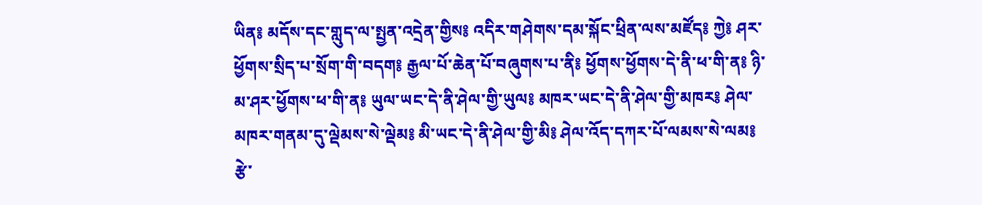ཡིན༔ མདོས་དང་གླུད་ལ་སྤྱན་འདྲེན་གྱིས༔ འདིར་གཤེགས་དམ་སྐོང་ཕྲིན་ལས་མཛོད༔ ཀྱེ༔ ཤར་ཕྱོགས་སྲིད་པ་སྲོག་གི་བདག༔ རྒྱལ་པོ་ཆེན་པོ་བཞུགས་པ་ནི༔ ཕྱོགས་ཕྱོགས་དེ་ནི་ཕ་གི་ན༔ ཉི་མ་ཤར་ཕྱོགས་ཕ་གི་ན༔ ཡུལ་ཡང་དེ་ནི་ཤེལ་གྱི་ཡུལ༔ མཁར་ཡང་དེ་ནི་ཤེལ་གྱི་མཁར༔ ཤེལ་མཁར་གནམ་དུ་ལྡེམས་སེ་ལྡེམ༔ མི་ཡང་དེ་ནི་ཤེལ་གྱི་མི༔ ཤེལ་འོད་དཀར་པོ་ལམས་སེ་ལམ༔ རྩེ་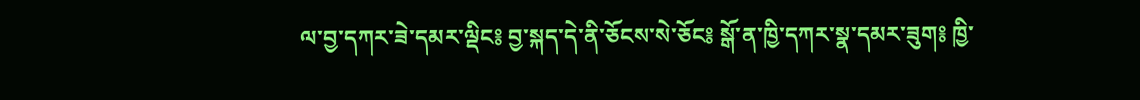ལ་བྱ་དཀར་ཟེ་དམར་ལྡིང༔ བྱ་སྐད་དེ་ནི་ཅོངས་སེ་ཅོང༔ སྒོ་ན་ཁྱི་དཀར་སྣ་དམར་ཟུག༔ ཁྱི་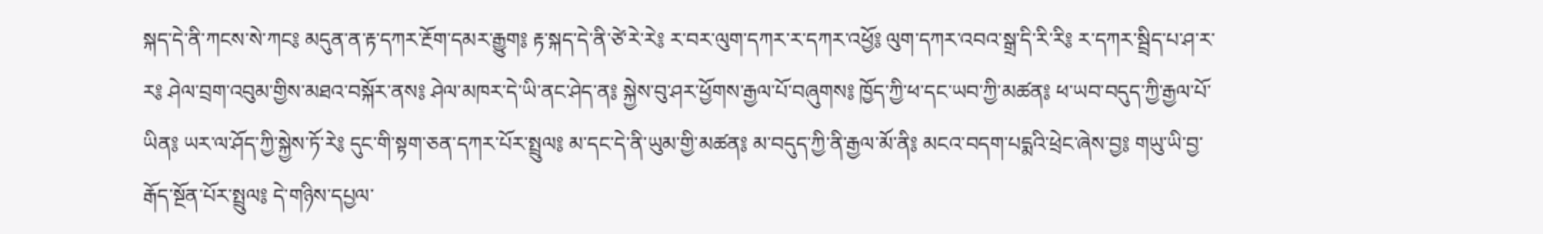སྐད་དེ་ནི་ཀངས་སེ་ཀང༔ མདུན་ན་རྟ་དཀར་རྔོག་དམར་རྒྱུག༔ རྟ་སྐད་དེ་ནི་ཙེ་རེ་རེ༔ ར་བར་ལུག་དཀར་ར་དཀར་འཕྱོ༔ ལུག་དཀར་འབའ་སྒྲ་དི་རི་རི༔ ར་དཀར་སྦྲིད་པ་ཤ་ར་ར༔ ཤེལ་བྲག་འབུམ་གྱིས་མཐའ་བསྐོར་ནས༔ ཤེལ་མཁར་དེ་ཡི་ནང་ཤེད་ན༔ སྐྱེས་བུ་ཤར་ཕྱོགས་རྒྱལ་པོ་བཞུགས༔ ཁྱོད་ཀྱི་ཕ་དང་ཡབ་ཀྱི་མཚན༔ ཕ་ཡབ་བདུད་ཀྱི་རྒྱལ་པོ་ཡིན༔ ཡར་ལ་ཤོད་ཀྱི་སྐྱེས་ཏོ་རེ༔ དུང་གི་སྟག་ཅན་དཀར་པོར་སྤྲུལ༔ མ་དང་དེ་ནི་ཡུམ་གྱི་མཚན༔ མ་བདུད་ཀྱི་ནི་རྒྱལ་མོ་ནི༔ མངའ་བདག་པདྨའི་ཕྲེང་ཞེས་བྱ༔ གཡུ་ཡི་བྱ་རྒོད་སྔོན་པོར་སྤྲུལ༔ དེ་གཉིས་དཔྱལ་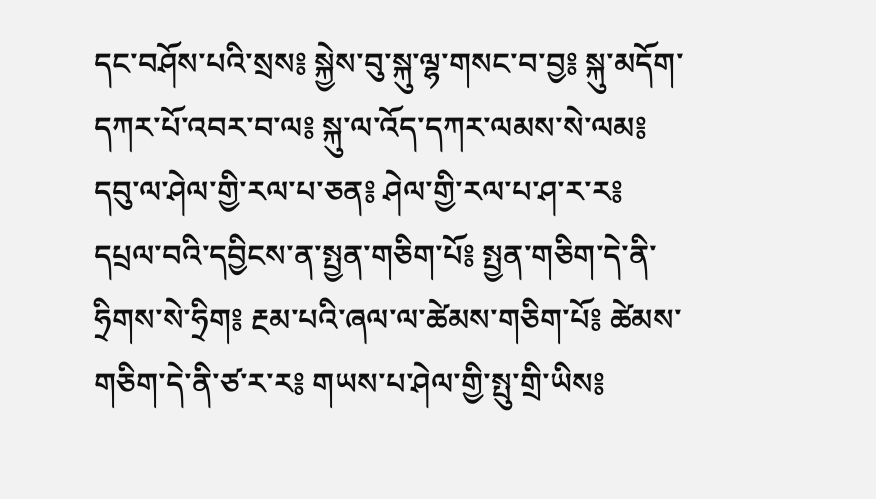དང་བཤོས་པའི་སྲས༔ སྐྱེས་བུ་སྐུ་ལྷ་གསང་བ་བྱ༔ སྐུ་མདོག་དཀར་པོ་འབར་བ་ལ༔ སྐུ་ལ་འོད་དཀར་ལམས་སེ་ལམ༔ དབུ་ལ་ཤེལ་གྱི་རལ་པ་ཅན༔ ཤེལ་གྱི་རལ་པ་ཤ་ར་ར༔ དཔྲལ་བའི་དབྱིངས་ན་སྤྱན་གཅིག་པོ༔ སྤྱན་གཅིག་དེ་ནི་ཧྲིགས་སེ་ཧྲིག༔ རྔམ་པའི་ཞལ་ལ་ཚེམས་གཅིག་པོ༔ ཚེམས་གཅིག་དེ་ནི་ཙ་ར་ར༔ གཡས་པ་ཤེལ་གྱི་སྤུ་གྲི་ཡིས༔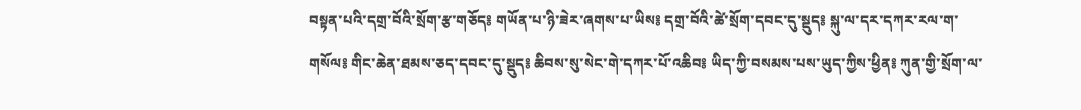བསྟན་པའི་དགྲ་བོའི་སྲོག་རྩ་གཅོད༔ གཡོན་པ་ཉི་ཟེར་ཞགས་པ་ཡིས༔ དགྲ་བོའི་ཚེ་སྲོག་དབང་དུ་སྡུད༔ སྐུ་ལ་དར་དཀར་རལ་ག་གསོལ༔ གིང་ཆེན་ཐམས་ཅད་དབང་དུ་སྡུད༔ ཆིབས་སུ་སེང་གེ་དཀར་པོ་འཆིབ༔ ཡིད་ཀྱི་བསམས་པས་ཡུད་ཀྱིས་ཕྱིན༔ ཀུན་གྱི་སྲོག་ལ་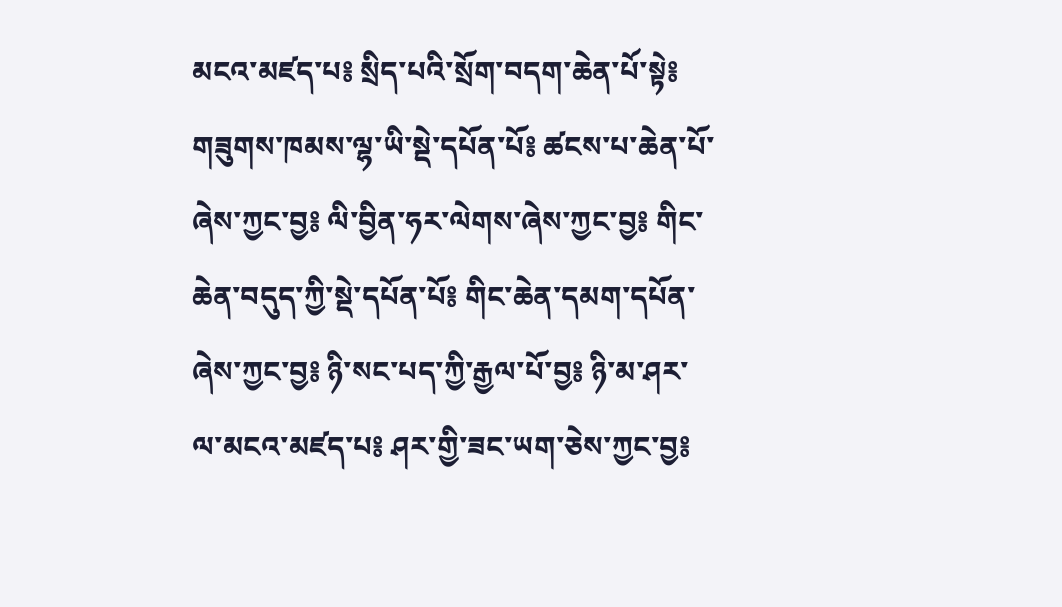མངའ་མཛད་པ༔ སྲིད་པའི་སྲོག་བདག་ཆེན་པོ་སྟེ༔ གཟུགས་ཁམས་ལྷ་ཡི་སྡེ་དཔོན་པོ༔ ཚངས་པ་ཆེན་པོ་ཞེས་ཀྱང་བྱ༔ ལི་བྱིན་ཧར་ལེགས་ཞེས་ཀྱང་བྱ༔ གིང་ཆེན་བདུད་ཀྱི་སྡེ་དཔོན་པོ༔ གིང་ཆེན་དམག་དཔོན་ཞེས་ཀྱང་བྱ༔ ཉི་སང་པད་ཀྱི་རྒྱལ་པོ་བྱ༔ ཉི་མ་ཤར་ལ་མངའ་མཛད་པ༔ ཤར་གྱི་ཟང་ཡག་ཅེས་ཀྱང་བྱ༔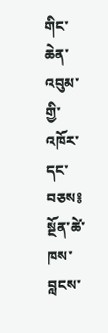གིང་ཆེན་འབུམ་གྱི་འཁོར་དང་བཅས༔ སྔོན་ཚེ་ཁས་བླངས་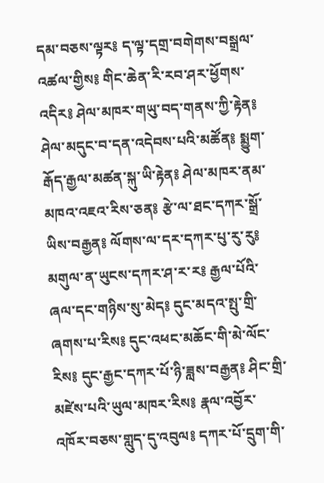དམ་བཅས་ལྟར༔ ད་ལྟ་དགྲ་བགེགས་བསྒྲལ་འཚལ་གྱིས༔ གིང་ཆེན་རི་རབ་ཤར་ཕྱོགས་འདིར༔ ཤེལ་མཁར་གཡུ་བད་གནས་ཀྱི་རྟེན༔ ཤེལ་མདུང་བ་དན་འདེབས་པའི་མཚོན༔ སྨྱུག་རྒོད་རྒྱལ་མཚན་སྐུ་ཡི་རྟེན༔ ཤེལ་མཁར་ནམ་མཁའ་འཇའ་རིས་ཅན༔ རྩེ་ལ་ཐང་དཀར་སྒྲོ་ཡིས་བརྒྱན༔ ལོགས་ལ་དར་དཀར་པུ་རུ་རུ༔ མགུལ་ན་ཡུངས་དཀར་ཤ་ར་ར༔ རྒྱལ་པོའི་ཞལ་དང་གཉིས་སུ་མེད༔ དུང་མདའ་སྤུ་གྲི་ཞགས་པ་རིས༔ དུང་འཕང་མཆོང་གི་མེ་ལོང་རིས༔ དུང་རྒྱང་དཀར་པོ་ཉི་ཟླས་བརྒྱན༔ ཤིང་གྲི་མཛེས་པའི་ཡུལ་མཁར་རིས༔ རྣལ་འབྱོར་འཁོར་བཅས་གླུད་དུ་འབུལ༔ དཀར་པོ་དྲུག་གི་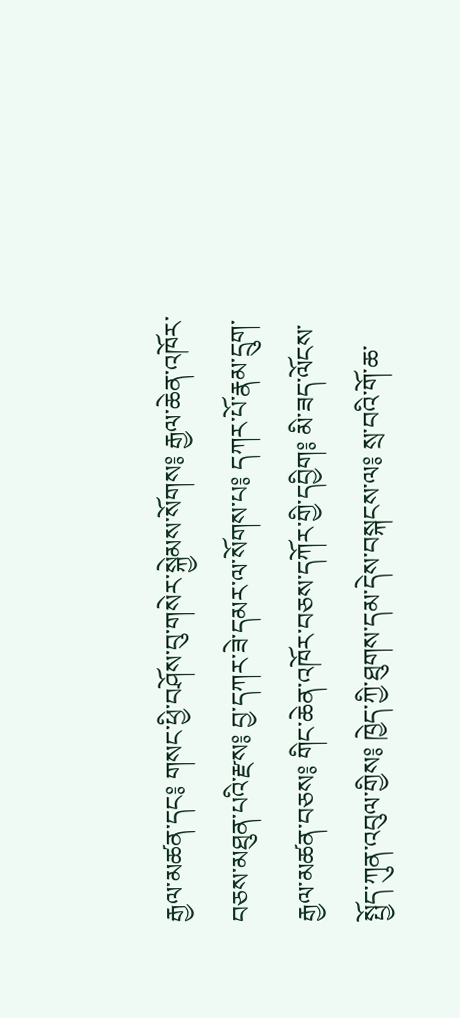རྒྱལ་མཚན་དང༔ གསང་ཕྱི་བཤོས་བུ་གསེར་སྐྱེམས་སོགས༔ རྒྱལ་ཆེན་འཁོར་བཅས་མཐུན་པའི་རྫས༔ བྱ་དཀར་ཟེ་དམར་ལ་སོགས་པ༔ དཀར་པོ་རྣམ་དྲུག་རྒྱལ་མཚན་བཅས༔ གིང་ཆེན་འཁོར་བཅས་དཀོར་གྱི་དབྱིག༔ མི་ཟད་ལོངས་སྤྱོད་ཀུན་འབུལ་གྱིས༔ ཁྱེད་ཀྱི་ཐུགས་དམ་དེས་བསྐངས་ལ༔ སྲ་བའི་གོ་ཆ་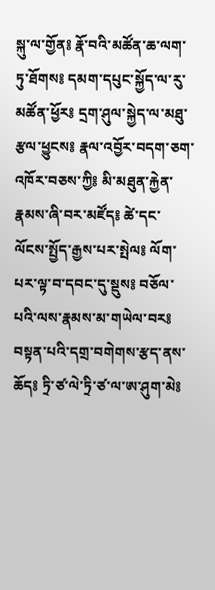སྐུ་ལ་གྱོན༔ རྣོ་བའི་མཚོན་ཆ་ལག་ཏུ་ཐོགས༔ དམག་དཔུང་སྐྱོད་ལ་རུ་མཚོན་ཕྱོར༔ དྲག་ཤུལ་སྐྱེད་ལ་མཐུ་རྩལ་ཕྱུངས༔ རྣལ་འབྱོར་བདག་ཅག་འཁོར་བཅས་ཀྱི༔ མི་མཐུན་རྐྱེན་རྣམས་ཞི་བར་མཛོད༔ ཚེ་དང་ལོངས་སྤྱོད་རྒྱས་པར་སྤེལ༔ ལོག་པར་ལྟ་བ་དབང་དུ་སྡུས༔ བཅོལ་པའི་ལས་རྣམས་མ་གཡེལ་བར༔ བསྟན་པའི་དགྲ་བགེགས་རྩད་ནས་ཆོད༔ ཏྲི་ཙ་ལེ་ཏྲི་ཙ་ལ་ཨ་ཤུག་མེ༔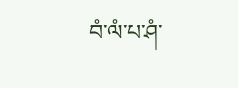བཾ་ལཾ་པ་ཤཾ་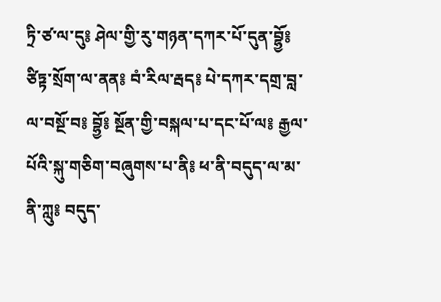ཏྲི་ཙ་ལ་དུ༔ ཤེལ་གྱི་རུ་གཉན་དཀར་པོ་དུན་བྷྱོ༔ ཙིཏྟ་སྲོག་ལ་ནན༔ བཾ་རིལ་རྦད༔ པེ་དཀར་དགྲ་བླ་ལ་བསྔོ་བ༔ བྷྱོ༔ སྔོན་གྱི་བསྐལ་པ་དང་པོ་ལ༔ རྒྱལ་པོའི་སྐུ་གཅིག་བཞུགས་པ་ནི༔ ཕ་ནི་བདུད་ལ་མ་ནི་ཀླུ༔ བདུད་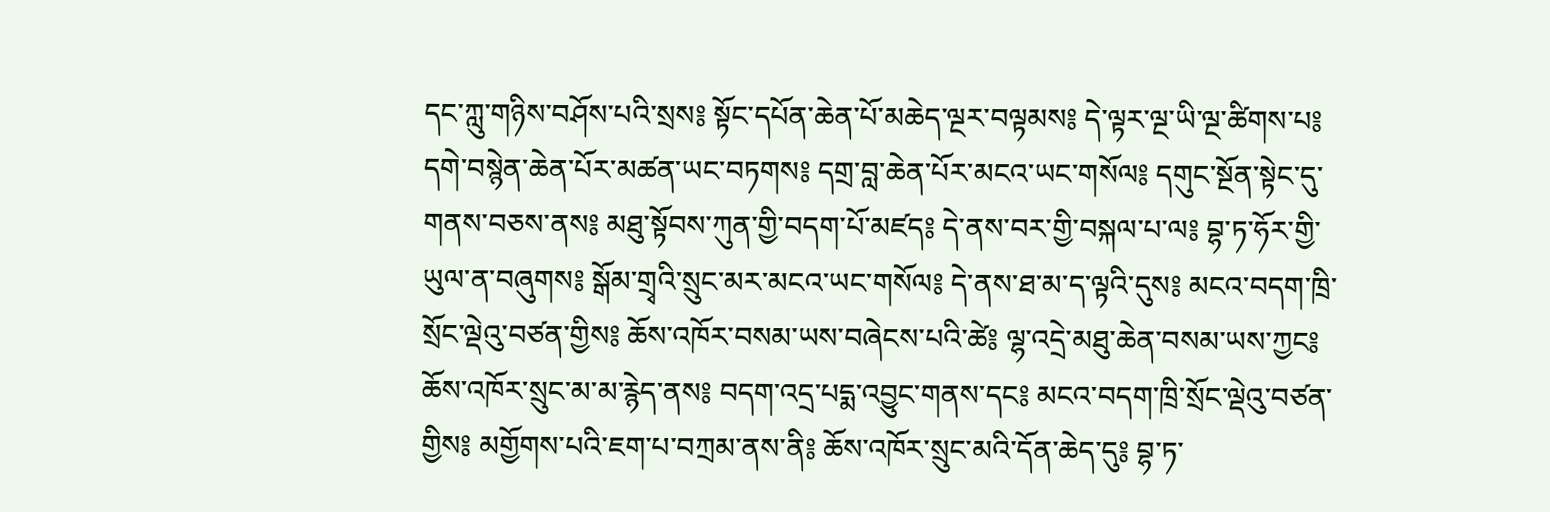དང་ཀླུ་གཉིས་བཤོས་པའི་སྲས༔ སྟོང་དཔོན་ཆེན་པོ་མཆེད་ལྔར་བལྟམས༔ དེ་ལྟར་ལྔ་ཡི་ལྔ་ཚིགས་པ༔ དགེ་བསྙེན་ཆེན་པོར་མཚན་ཡང་བཏགས༔ དགྲ་བླ་ཆེན་པོར་མངའ་ཡང་གསོལ༔ དགུང་སྔོན་སྟེང་དུ་གནས་བཅས་ནས༔ མཐུ་སྟོབས་ཀུན་གྱི་བདག་པོ་མཛད༔ དེ་ནས་བར་གྱི་བསྐལ་པ་ལ༔ བྷ་ཏ་ཧོར་གྱི་ཡུལ་ན་བཞུགས༔ སྒོམ་གྲྭའི་སྲུང་མར་མངའ་ཡང་གསོལ༔ དེ་ནས་ཐ་མ་ད་ལྟའི་དུས༔ མངའ་བདག་ཁྲི་སྲོང་ལྡེའུ་བཙན་གྱིས༔ ཆོས་འཁོར་བསམ་ཡས་བཞེངས་པའི་ཚེ༔ ལྷ་འདྲེ་མཐུ་ཆེན་བསམ་ཡས་ཀྱང༔ ཆོས་འཁོར་སྲུང་མ་མ་རྙེད་ནས༔ བདག་འདྲ་པདྨ་འབྱུང་གནས་དང༔ མངའ་བདག་ཁྲི་སྲོང་ལྡེའུ་བཙན་གྱིས༔ མགྱོགས་པའི་ཇག་པ་བཀྲམ་ནས་ནི༔ ཆོས་འཁོར་སྲུང་མའི་དོན་ཆེད་དུ༔ བྷ་ཏ་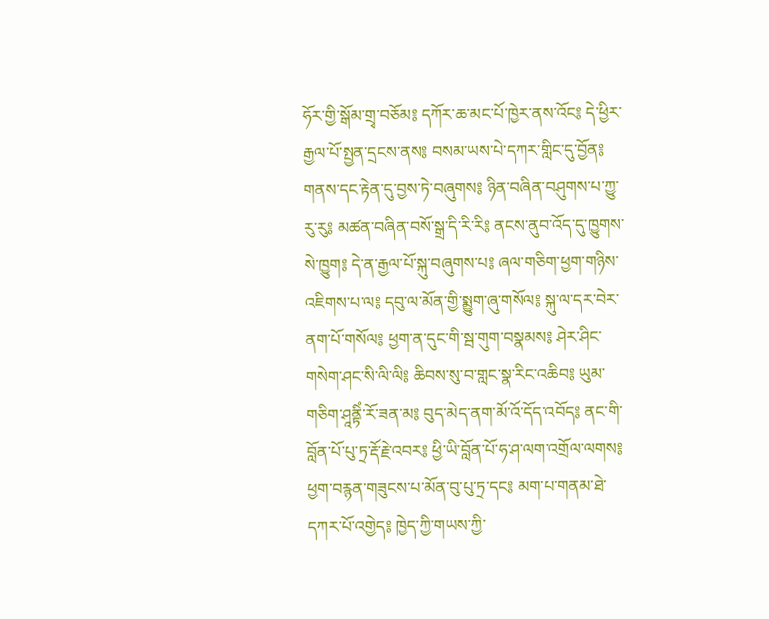ཧོར་གྱི་སྒོམ་གྲྭ་བཅོམ༔ དཀོར་ཆ་མང་པོ་ཁྱེར་ནས་འོང༔ དེ་ཕྱིར་རྒྱལ་པོ་སྤྱན་དྲངས་ནས༔ བསམ་ཡས་པེ་དཀར་གླིང་དུ་བྱོན༔ གནས་དང་རྟེན་དུ་བྱས་ཏེ་བཞུགས༔ ཉིན་བཞིན་བཤུགས་པ་ཀྱུ་རུ་རུ༔ མཚན་བཞིན་བསོ་སྒྲ་དི་རི་རི༔ ནངས་ནུབ་འོད་དུ་ཁྱུགས་སེ་ཁྱུག༔ དེ་ན་རྒྱལ་པོ་སྐུ་བཞུགས་པ༔ ཞལ་གཅིག་ཕྱག་གཉིས་འཇིགས་པ་ལ༔ དབུ་ལ་མོན་གྱི་སྨྱུག་ཞུ་གསོལ༔ སྐུ་ལ་དར་བེར་ནག་པོ་གསོལ༔ ཕྱག་ན་དུང་གི་སྦ་གུག་བསྣམས༔ ཤེར་ཤིང་གསེག་ཤང་སི་ལི་ལི༔ ཆིབས་སུ་བ་གླང་སྣ་རིང་འཆིབ༔ ཡུམ་གཅིག་ཤཱནྟིཾ་རོ་ཟན་མ༔ བུད་མེད་ནག་མོ་འོ་དོད་འབོད༔ ནང་གི་བློན་པོ་པུ་ཏྲ་རྡོ་རྗེ་འབར༔ ཕྱི་ཡི་བློན་པོ་ཧ་ཤ་ལག་འགྲོལ་ལགས༔ ཕྱག་བརྙན་གཟུངས་པ་མོན་བུ་པུ་ཏྲ་དང༔ མག་པ་གནམ་ཐེ་དཀར་པོ་འགྱེད༔ ཁྱེད་ཀྱི་གཡས་ཀྱི་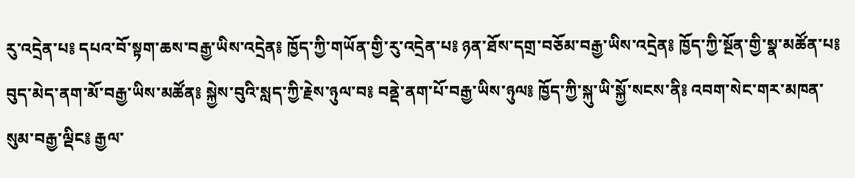རུ་འདྲེན་པ༔ དཔའ་བོ་སྟག་ཆས་བརྒྱ་ཡིས་འདྲེན༔ ཁྱོད་ཀྱི་གཡོན་གྱི་རུ་འདྲེན་པ༔ ཉན་ཐོས་དགྲ་བཅོམ་བརྒྱ་ཡིས་འདྲེན༔ ཁྱོད་ཀྱི་སྔོན་གྱི་སྣ་མཚོན་པ༔ བུད་མེད་ནག་མོ་བརྒྱ་ཡིས་མཚོན༔ སྐྱེས་བུའི་སླད་ཀྱི་རྗེས་ཉུལ་བ༔ བནྡེ་ནག་པོ་བརྒྱ་ཡིས་ཉུལ༔ ཁྱོད་ཀྱི་སྐུ་ཡི་སྐྱོ་སངས་ནི༔ འབག་སེང་གར་མཁན་སུམ་བརྒྱ་ལྡིང༔ རྒྱལ་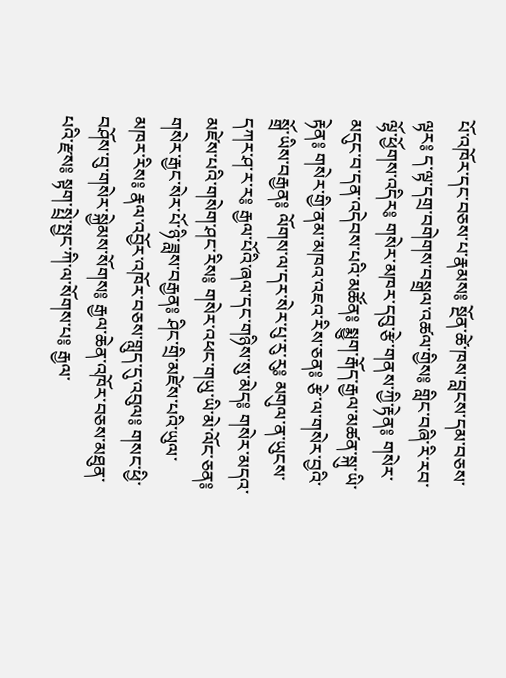པོ་འཁོར་དང་བཅས་པ་རྣམས༔ སྔོན་ཚེ་ཁས་བླངས་དམ་བཅས་ལྟར༔ ད་ལྟ་དགྲ་བགེགས་བསྒྲལ་འཚལ་གྱིས༔ གླིང་བཞི་རི་རབ་ལྷོ་ཕྱོགས་འདིར༔ གསེར་མཁར་དབུ་རྩེ་གནས་ཀྱི་རྟེན༔ གསེར་མདུང་བ་དན་འདེབས་པའི་མཚོན༔ སྨྱུག་རྒོད་རྒྱལ་མཚན་སྐུ་ཡི་རྟེན༔ གསེར་གྱི་ནམ་མཁའ་འཇའ་རིས་ཅན༔ རྩེ་ལ་གསེར་བྱའི་སྒྲོ་ཡིས་བརྒྱན༔ ལོགས་ལ་དར་སེར་པུ་རུ་རུ༔ མགུལ་ན་ཡུངས་དཀར་ཤ་ར་ར༔ རྒྱལ་པོའི་ཞལ་དང་གཉིས་སུ་མེད༔ གསེར་མདའ་མཛེས་པའི་གསེག་ཤང་རིས༔ གསེར་འཕང་གཡུ་ཡི་མེ་ལོང་ཅན༔ གསེར་རྒྱང་སེར་པོ་ཉི་ཟླས་བརྒྱན༔ ཤིང་གྲི་མཛེས་པའི་ཡུལ་མཁར་རིས༔ རྣལ་འབྱོར་འཁོར་བཅས་གླུད་དུ་འབུལ༔ གསང་ཕྱི་བཤོས་བུ་གསེར་སྐྱེམས་སོགས༔ རྒྱལ་ཆེན་འཁོར་བཅས་མཐུན་པའི་རྫས༔ སྟག་སྤྲེ་སྤྱང་ཀི་ལ་སོགས་པ༔ རྒྱལ་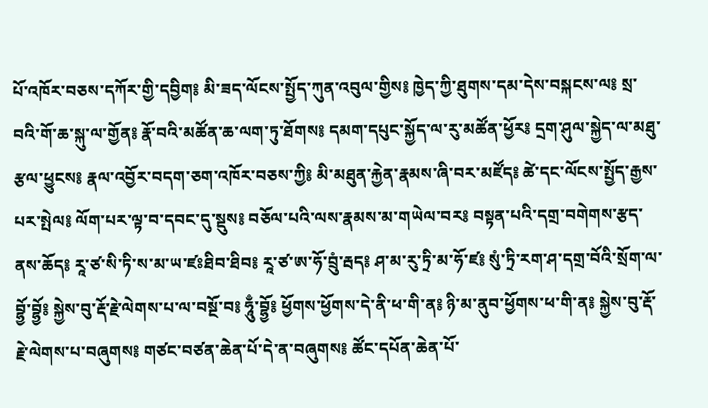པོ་འཁོར་བཅས་དཀོར་གྱི་དབྱིག༔ མི་ཟད་ལོངས་སྤྱོད་ཀུན་འབུལ་གྱིས༔ ཁྱེད་ཀྱི་ཐུགས་དམ་དེས་བསྐངས་ལ༔ སྲ་བའི་གོ་ཆ་སྐུ་ལ་གྱོན༔ རྣོ་བའི་མཚོན་ཆ་ལག་ཏུ་ཐོགས༔ དམག་དཔུང་སྐྱོད་ལ་རུ་མཚོན་ཕྱོར༔ དྲག་ཤུལ་སྐྱེད་ལ་མཐུ་རྩལ་ཕྱུངས༔ རྣལ་འབྱོར་བདག་ཅག་འཁོར་བཅས་ཀྱི༔ མི་མཐུན་རྐྱེན་རྣམས་ཞི་བར་མཛོད༔ ཚེ་དང་ལོངས་སྤྱོད་རྒྱས་པར་སྤེལ༔ ལོག་པར་ལྟ་བ་དབང་དུ་སྡུས༔ བཅོལ་པའི་ལས་རྣམས་མ་གཡེལ་བར༔ བསྟན་པའི་དགྲ་བགེགས་རྩད་ནས་ཆོད༔ རཱ་ཙ་སི་ཏི་ས་མ་ཡ་ཛཿཐིབ་ཐིབ༔ རཱ་ཙ་ཨ་ཧོ་བྲུཾ་རྦད༔ ཤ་མ་རུ་ཏྲི་མ་ཧོ་ཛ༔ སུཾ་ཏྲི་རག་ཤ་དགྲ་བོའི་སྲོག་ལ་བྷྱོ་བྷྱོ༔ སྐྱེས་བུ་རྡོ་རྗེ་ལེགས་པ་ལ་བསྔོ་བ༔ ཧཱུྃ་བྷྱོ༔ ཕྱོགས་ཕྱོགས་དེ་ནི་ཕ་གི་ན༔ ཉི་མ་ནུབ་ཕྱོགས་ཕ་གི་ན༔ སྐྱེས་བུ་རྡོ་རྗེ་ལེགས་པ་བཞུགས༔ གཙང་བཙན་ཆེན་པོ་དེ་ན་བཞུགས༔ ཚོང་དཔོན་ཆེན་པོ་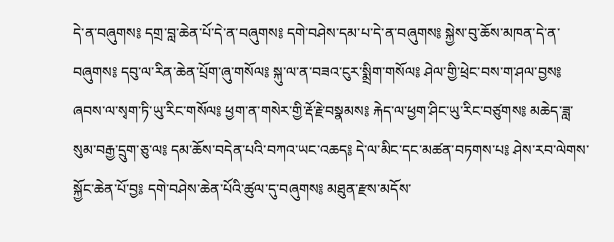དེ་ན་བཞུགས༔ དགྲ་བླ་ཆེན་པོ་དེ་ན་བཞུགས༔ དགེ་བཤེས་དམ་པ་དེ་ན་བཞུགས༔ སྐྱེས་བུ་ཆོས་མཁན་དེ་ན་བཞུགས༔ དབུ་ལ་རིན་ཆེན་པྲོག་ཞུ་གསོལ༔ སྐུ་ལ་ན་བཟའ་ངུར་སྨྲིག་གསོལ༔ ཤེལ་གྱི་ཕྲེང་བས་ག་ཤལ་བྱས༔ ཞབས་ལ་སྭག་ཏི་ཡུ་རིང་གསོལ༔ ཕྱག་ན་གསེར་གྱི་རྡོ་རྗེ་བསྣམས༔ རྐེད་ལ་ཕྱག་ཤིང་ཡུ་རིང་བཙུགས༔ མཆེད་ཟླ་སུམ་བརྒྱ་དྲུག་ཅུ་ལ༔ དམ་ཆོས་བདེན་པའི་བཀའ་ཡང་འཆད༔ དེ་ལ་མིང་དང་མཚན་བཏགས་པ༔ ཤེས་རབ་ལེགས་སྐྱོང་ཆེན་པོ་བྱ༔ དགེ་བཤེས་ཆེན་པོའི་ཚུལ་དུ་བཞུགས༔ མཐུན་རྫས་མདོས་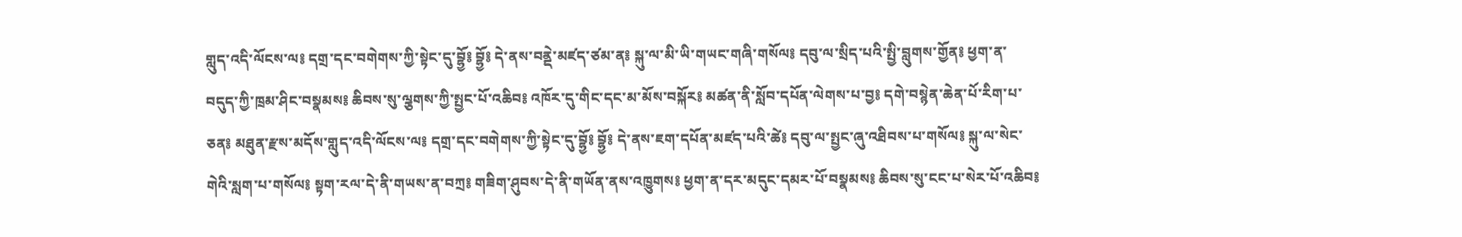གླུད་འདི་ལོངས་ལ༔ དགྲ་དང་བགེགས་ཀྱི་སྟེང་དུ་བྷྱོ༔ བྷྱོ༔ དེ་ནས་བནྡེ་མཛད་ཙམ་ན༔ སྐུ་ལ་མི་ཡི་གཡང་གཞི་གསོལ༔ དབུ་ལ་སྲིད་པའི་སྤྱི་བླུགས་གྱོན༔ ཕྱག་ན་བདུད་ཀྱི་ཁྲམ་ཤིང་བསྣམས༔ ཆིབས་སུ་ལྕགས་ཀྱི་སྤྱང་པོ་འཆིབ༔ འཁོར་དུ་གིང་དང་མ་མོས་བསྐོར༔ མཚན་ནི་སློབ་དཔོན་ལེགས་པ་བྱ༔ དགེ་བསྙེན་ཆེན་པོ་རིག་པ་ཅན༔ མཐུན་རྫས་མདོས་གླུད་འདི་ལོངས་ལ༔ དགྲ་དང་བགེགས་ཀྱི་སྟེང་དུ་བྷྱོ༔ བྷྱོ༔ དེ་ནས་ཇག་དཔོན་མཛད་པའི་ཚེ༔ དབུ་ལ་སྤྱང་ཞུ་འཐིབས་པ་གསོལ༔ སྐུ་ལ་སེང་གེའི་སླག་པ་གསོལ༔ སྟག་རལ་དེ་ནི་གཡས་ན་བཀྲ༔ གཟིག་ཤུབས་དེ་ནི་གཡོན་ནས་འཁྱུགས༔ ཕྱག་ན་དར་མདུང་དམར་པོ་བསྣམས༔ ཆིབས་སུ་ངང་པ་སེར་པོ་འཆིབ༔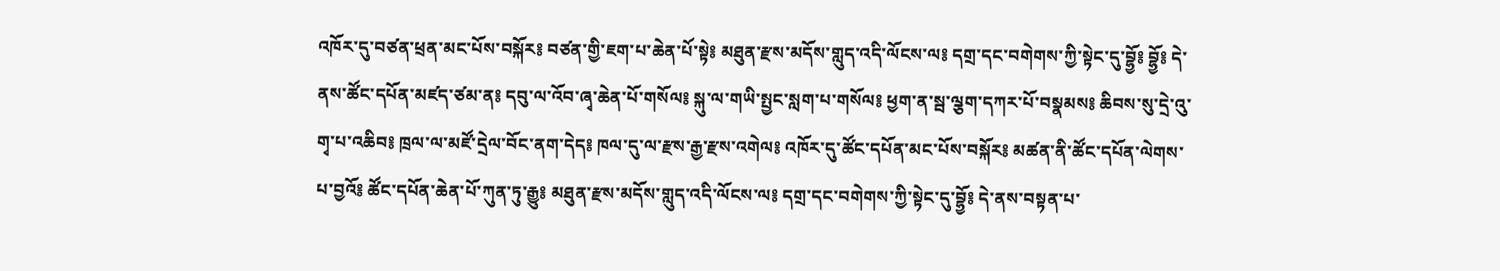འཁོར་དུ་བཙན་ཕྲན་མང་པོས་བསྐོར༔ བཙན་གྱི་ཇག་པ་ཆེན་པོ་སྟེ༔ མཐུན་རྫས་མདོས་གླུད་འདི་ལོངས་ལ༔ དགྲ་དང་བགེགས་ཀྱི་སྟེང་དུ་བྷྱོ༔ བྷྱོ༔ དེ་ནས་ཚོང་དཔོན་མཛད་ཙམ་ན༔ དབུ་ལ་འོབ་ཞྭ་ཆེན་པོ་གསོལ༔ སྐུ་ལ་གཡི་སྤྱང་སླག་པ་གསོལ༔ ཕྱག་ན་སྦ་ལྕག་དཀར་པོ་བསྣམས༔ ཆིབས་སུ་དྲེ་འུ་གྭ་པ་འཆིབ༔ ཁྲལ་ལ་མཛོ་དྲེལ་བོང་ནག་དེད༔ ཁལ་དུ་ལ་རྫས་རྒྱ་རྫས་འགེལ༔ འཁོར་དུ་ཚོང་དཔོན་མང་པོས་བསྐོར༔ མཚན་ནི་ཚོང་དཔོན་ལེགས་པ་བྱའོ༔ ཚོང་དཔོན་ཆེན་པོ་ཀུན་ཏུ་རྒྱུ༔ མཐུན་རྫས་མདོས་གླུད་འདི་ལོངས་ལ༔ དགྲ་དང་བགེགས་ཀྱི་སྟེང་དུ་བྷྱོ༔ དེ་ནས་བསྟན་པ་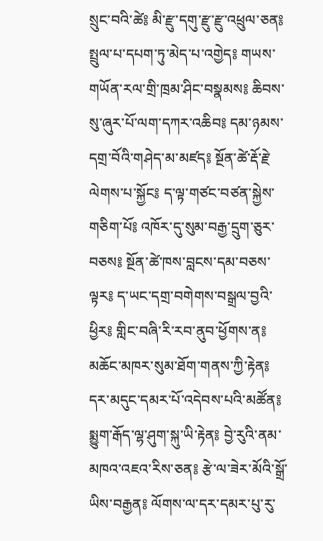སྲུང་བའི་ཚེ༔ མི་རྫུ་དགུ་རྫུ་རྫུ་འཕྲུལ་ཅན༔ སྤྲུལ་པ་དཔག་ཏུ་མེད་པ་འགྱེད༔ གཡས་གཡོན་རལ་གྲི་ཁྲམ་ཤིང་བསྣམས༔ ཆིབས་སུ་ཞུར་པོ་ལག་དཀར་འཆིབ༔ དམ་ཉམས་དགྲ་བོའི་གཤེད་མ་མཛད༔ སྔོན་ཚེ་རྡོ་རྗེ་ལེགས་པ་སྐྱོང༔ ད་ལྟ་གཙང་བཙན་སྐྱེས་གཅིག་པོ༔ འཁོར་དུ་སུམ་བརྒྱ་དྲུག་ཅུར་བཅས༔ སྔོན་ཚེ་ཁས་བླངས་དམ་བཅས་ལྟར༔ ད་ཡང་དགྲ་བགེགས་བསྒྲལ་བྱའི་ཕྱིར༔ གླིང་བཞི་རི་རབ་ནུབ་ཕྱོགས་ན༔ མཆོང་མཁར་སུམ་ཐོག་གནས་ཀྱི་རྟེན༔ དར་མདུང་དམར་པོ་འདེབས་པའི་མཚོན༔ སྨྱུག་རྒོད་ལྷ་ཤུག་སྐུ་ཡི་རྟེན༔ བྱེ་རུའི་ནམ་མཁའ་འཇའ་རིས་ཅན༔ རྩེ་ལ་ཟེར་མོའི་སྒྲོ་ཡིས་བརྒྱན༔ ལོགས་ལ་དར་དམར་པུ་རུ་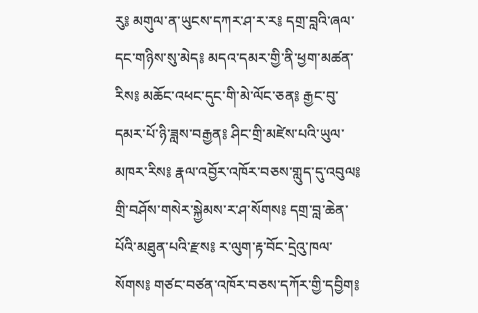རུ༔ མགུལ་ན་ཡུངས་དཀར་ཤ་ར་ར༔ དགྲ་བླའི་ཞལ་དང་གཉིས་སུ་མེད༔ མདའ་དམར་གྱི་ནི་ཕྱག་མཚན་རིས༔ མཆོང་འཕང་དུང་གི་མེ་ལོང་ཅན༔ རྒྱང་བུ་དམར་པོ་ཉི་ཟླས་བརྒྱན༔ ཤིང་གྲི་མཛེས་པའི་ཡུལ་མཁར་རིས༔ རྣལ་འབྱོར་འཁོར་བཅས་གླུད་དུ་འབུལ༔ གྲི་བཤོས་གསེར་སྐྱེམས་ར་ཤ་སོགས༔ དགྲ་བླ་ཆེན་པོའི་མཐུན་པའི་རྫས༔ ར་ལུག་རྟ་བོང་དྲེའུ་ཁལ་སོགས༔ གཙང་བཙན་འཁོར་བཅས་དཀོར་གྱི་དབྱིག༔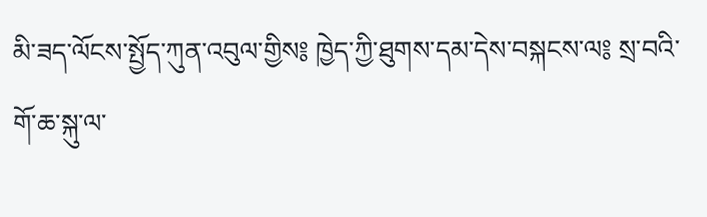མི་ཟད་ལོངས་སྤྱོད་ཀུན་འབུལ་གྱིས༔ ཁྱེད་ཀྱི་ཐུགས་དམ་དེས་བསྐངས་ལ༔ སྲ་བའི་གོ་ཆ་སྐུ་ལ་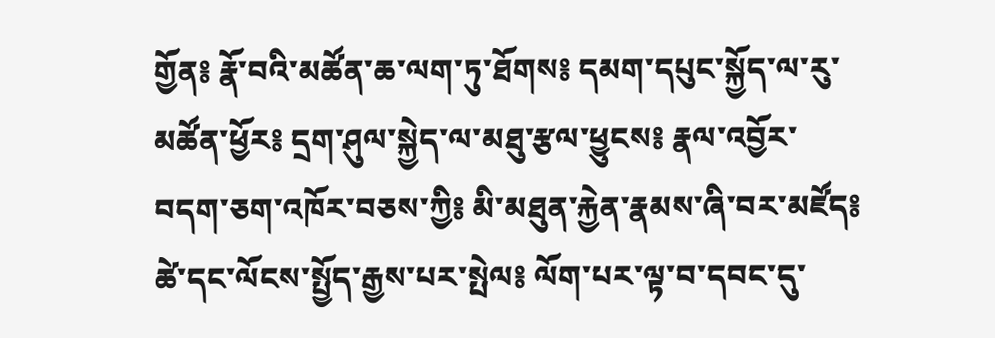གྱོན༔ རྣོ་བའི་མཚོན་ཆ་ལག་ཏུ་ཐོགས༔ དམག་དཔུང་སྐྱོད་ལ་རུ་མཚོན་ཕྱོར༔ དྲག་ཤུལ་སྐྱེད་ལ་མཐུ་རྩལ་ཕྱུངས༔ རྣལ་འབྱོར་བདག་ཅག་འཁོར་བཅས་ཀྱི༔ མི་མཐུན་རྐྱེན་རྣམས་ཞི་བར་མཛོད༔ ཚེ་དང་ལོངས་སྤྱོད་རྒྱས་པར་སྤེལ༔ ལོག་པར་ལྟ་བ་དབང་དུ་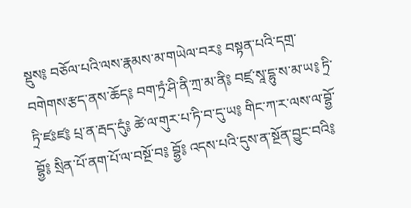སྡུས༔ བཅོལ་པའི་ལས་རྣམས་མ་གཡེལ་བར༔ བསྟན་པའི་དགྲ་བགེགས་རྩད་ནས་ཆོད༔ བག་ཏྲཾ་ཤི་ནི་ཀྲ་མ་ནི༔ བཛྲ་སཱ་དྷུ་ས་མ་ཡ༔ ཏྲི་ཏྲི་ཛཿཛ༔ པྲ་ན་རྦད་དུཾ༔ ཚེ་ལ་གུར་པ་ཏི་བ་དུ་ཡ༔ གིང་ཀ་ར་ལས་ལ་བྷྱོ་བྷྱོ༔ སྲིན་པོ་ནག་པོ་ལ་བསྔོ་བ༔ བྷྱོ༔ འདས་པའི་དུས་ན་སྔོན་བྱུང་བའི༔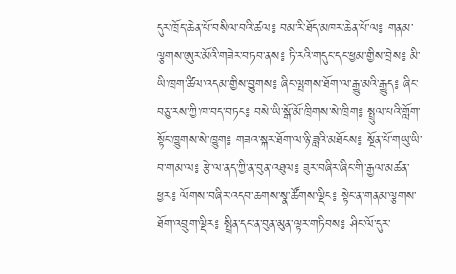དུར་ཁྲོད་ཆེན་པོ་བསིལ་བའི་ཚལ༔ བམ་རི་ཐོད་མཁར་ཆེན་པོ་ལ༔ གནམ་ལྕགས་ཨུར་མོའི་གཟེར་བཏབ་ནས༔ ཏི་རའི་གདུང་དང་ཕྱམ་གྱིས་བྲེས༔ མི་ཡི་ཁྲག་ཚིལ་འདམ་གྱིས་བྱུགས༔ ཞིང་ལྤགས་ཐོག་ལ་རྒྱུ་མའི་རྒྱུད༔ ཞིང་བཅུ་རས་ཀྱི་ཁ་བད་བཏང༔ བསེ་ཡི་སྒོ་མོ་ཁྲིགས་སེ་ཁྲིག༔ སྤྲུལ་པའི་གློག་སྟོང་ཁྱུགས་སེ་ཁྱུག༔ གཟའ་སྐར་ཐོག་ལ་ཉི་ཟླའི་མཐོངས༔ སྔོན་པོ་གཡུ་ཡི་བ་གམ་ལ༔ རྩེ་ལ་ནད་ཀྱི་ན་བུན་འཐུལ༔ ཟུར་བཞིར་ཞིང་གི་རྒྱལ་མཚན་ཕྱར༔ ལོགས་བཞིར་འདབ་ཆགས་སྣ་ཚོགས་ལྡིང༔ སྟེང་ན་གནམ་ལྕགས་ཐོག་འབྲུག་ལྡིར༔ སྤྲིན་དང་ན་བུན་མུན་ལྟར་གཏིབས༔ ཤིང་ལོ་དུར་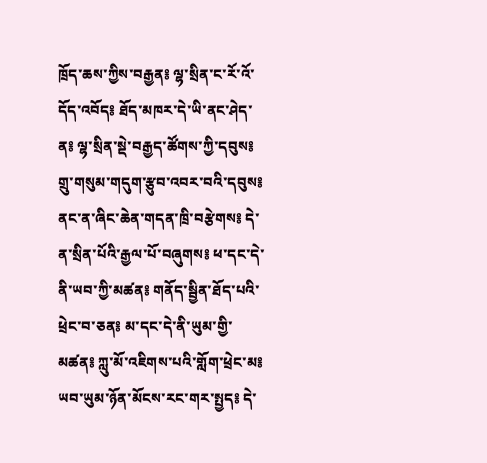ཁྲོད་ཆས་ཀྱིས་བརྒྱན༔ ལྷ་སྲིན་ང་རོ་འོ་དོད་འབོད༔ ཐོད་མཁར་དེ་ཡི་ནང་ཤེད་ན༔ ལྷ་སྲིན་སྡེ་བརྒྱད་ཚོགས་ཀྱི་དབུས༔ གྲུ་གསུམ་གདུག་རྩུབ་འབར་བའི་དབུས༔ ནང་ན་ཞིང་ཆེན་གདན་ཁྲི་བརྩེགས༔ དེ་ན་སྲིན་པོའི་རྒྱལ་པོ་བཞུགས༔ ཕ་དང་དེ་ནི་ཡབ་ཀྱི་མཚན༔ གནོད་སྦྱིན་ཐོད་པའི་ཕྲེང་བ་ཅན༔ མ་དང་དེ་ནི་ཡུམ་གྱི་མཚན༔ ཀླུ་མོ་འཇིགས་པའི་གློག་ཕྲེང་མ༔ ཡབ་ཡུམ་ཉོན་མོངས་རང་གར་སྤྱད༔ དེ་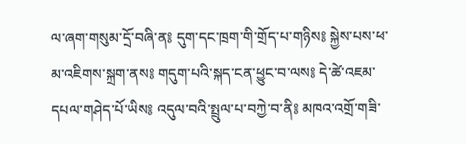ལ་ཞག་གསུམ་དྲོ་བཞི་ན༔ དུག་དང་ཁྲག་གི་གྲོད་པ་གཉིས༔ སྐྱེས་པས་ཕ་མ་འཇིགས་སྐྲག་ནས༔ གདུག་པའི་སྐད་ངན་ཕྱུང་བ་ལས༔ དེ་ཚེ་འཇམ་དཔལ་གཤེད་པོ་ཡིས༔ འདུལ་བའི་སྤྲུལ་པ་བཀྱེ་བ་ནི༔ མཁའ་འགྲོ་གཟི་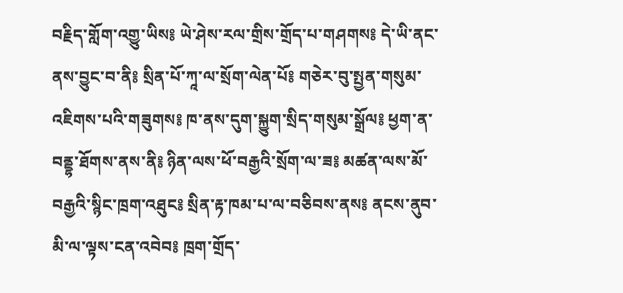བརྗིད་གློག་འགྱུ་ཡིས༔ ཡེ་ཤེས་རལ་གྲིས་གྲོད་པ་གཤགས༔ དེ་ཡི་ནང་ནས་བྱུང་བ་ནི༔ སྲིན་པོ་ཀཱ་ལ་སྲོག་ལེན་པོ༔ གཅེར་བུ་སྤྱན་གསུམ་འཇིགས་པའི་གཟུགས༔ ཁ་ནས་དུག་སྐྱུག་སྲིད་གསུམ་སྒྲོལ༔ ཕྱག་ན་བནྡྷ་ཐོགས་ནས་ནི༔ ཉིན་ལས་ཕོ་བརྒྱའི་སྲོག་ལ་ཟ༔ མཚན་ལས་མོ་བརྒྱའི་སྙིང་ཁྲག་འཐུང༔ སྲིན་རྟ་ཁམ་པ་ལ་བཅིབས་ནས༔ ནངས་ནུབ་མི་ལ་ལྟས་ངན་འབེབ༔ ཁྲག་གྲོད་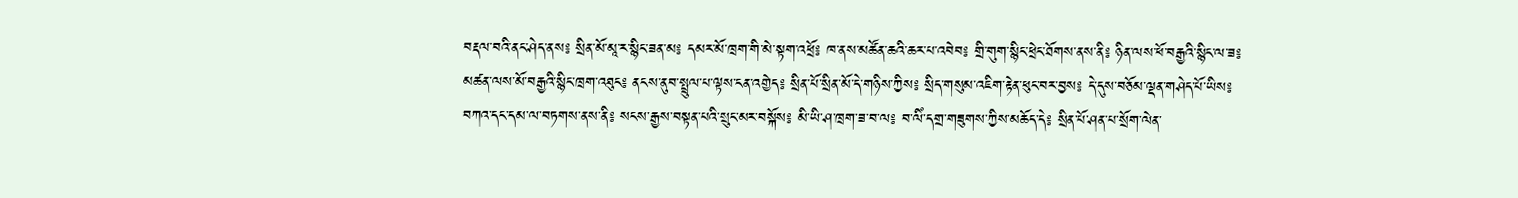བརྡལ་བའི་ནང་ཤེད་ནས༔ སྲིན་མོ་མཱ་ར་སྙིང་ཟན་མ༔ དམར་མོ་ཁྲག་གི་མེ་སྟག་འཕྲོ༔ ཁ་ནས་མཚོན་ཆའི་ཆར་པ་འབེབ༔ གྲི་གུག་སྙིང་ཕྲེང་ཐོགས་ནས་ནི༔ ཉིན་ལས་ཕོ་བརྒྱའི་སྙིང་ལ་ཟ༔ མཚན་ལས་མོ་བརྒྱའི་སྙིང་ཁྲག་འཐུང༔ ནངས་ནུབ་སྤྲུལ་པ་ལྟས་ངན་འགྱེད༔ སྲིན་པོ་སྲིན་མོ་དེ་གཉིས་ཀྱིས༔ སྲིད་གསུམ་འཇིག་རྟེན་ཕུང་བར་བྱས༔ དེ་དུས་བཅོམ་ལྡན་གཤེད་པོ་ཡིས༔ བཀའ་དང་དམ་ལ་བཏགས་ནས་ནི༔ སངས་རྒྱས་བསྟན་པའི་སྲུང་མར་བསྐོས༔ མི་ཡི་ཤ་ཁྲག་ཟ་བ་ལ༔ བ་ལིཾ་དགྲ་གཟུགས་ཀྱིས་མཆོད་དེ༔ སྲིན་པོ་ཤན་པ་སྲོག་ལེན་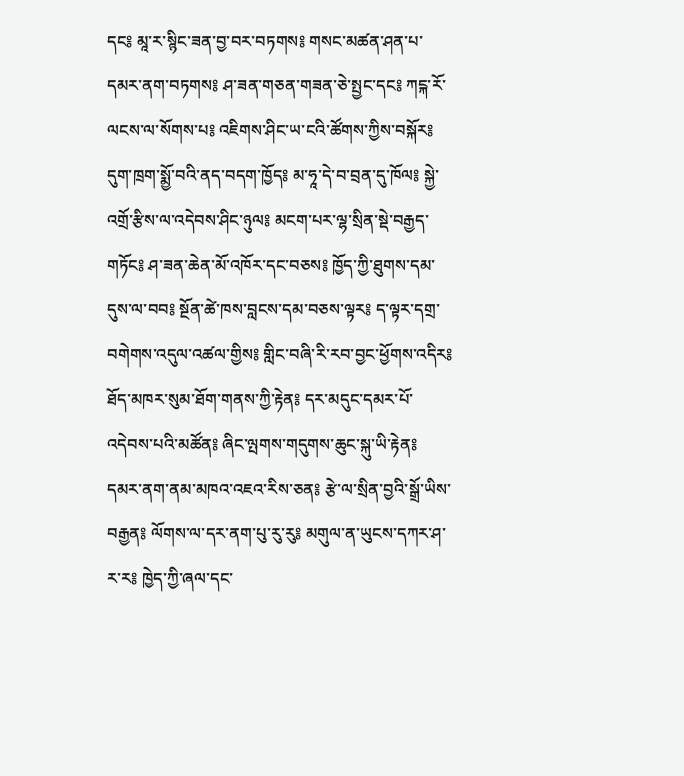དང༔ མཱ་ར་སྙིང་ཟན་བྱ་བར་བཏགས༔ གསང་མཚན་ཤན་པ་དམར་ནག་བཏགས༔ ཤ་ཟན་གཅན་གཟན་ཅེ་སྤྱང་དང༔ ཀངྐ་རོ་ལངས་ལ་སོགས་པ༔ འཇིགས་ཤིང་ཡ་ངའི་ཚོགས་ཀྱིས་བསྐོར༔ དུག་ཁྲག་སྨྱོ་བའི་ནད་བདག་ཁྱོད༔ མ་ཧཱ་དེ་བ་བྲན་དུ་ཁོལ༔ སྐྱེ་འགྲོ་རྩིས་ལ་འདེབས་ཤིང་ཉུལ༔ མངག་པར་ལྷ་སྲིན་སྡེ་བརྒྱད་གཏོང༔ ཤ་ཟན་ཆེན་མོ་འཁོར་དང་བཅས༔ ཁྱོད་ཀྱི་ཐུགས་དམ་དུས་ལ་བབ༔ སྔོན་ཚེ་ཁས་བླངས་དམ་བཅས་ལྟར༔ ད་ལྟར་དགྲ་བགེགས་འདུལ་འཚལ་གྱིས༔ གླིང་བཞི་རི་རབ་བྱང་ཕྱོགས་འདིར༔ ཐོད་མཁར་སུམ་ཐོག་གནས་ཀྱི་རྟེན༔ དར་མདུང་དམར་པོ་འདེབས་པའི་མཚོན༔ ཞིང་ལྤགས་གདུགས་ཆུང་སྐུ་ཡི་རྟེན༔ དམར་ནག་ནམ་མཁའ་འཇའ་རིས་ཅན༔ རྩེ་ལ་སྲིན་བྱའི་སྒྲོ་ཡིས་བརྒྱན༔ ལོགས་ལ་དར་ནག་པུ་རུ་རུ༔ མགུལ་ན་ཡུངས་དཀར་ཤ་ར་ར༔ ཁྱེད་ཀྱི་ཞལ་དང་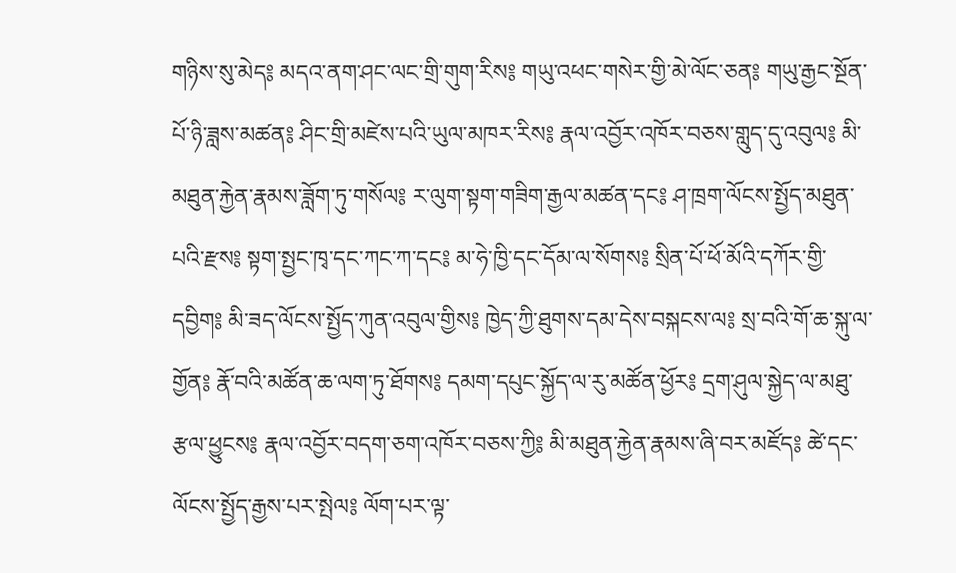གཉིས་སུ་མེད༔ མདའ་ནག་ཤང་ལང་གྲི་གུག་རིས༔ གཡུ་འཕང་གསེར་གྱི་མེ་ལོང་ཅན༔ གཡུ་རྒྱང་སྔོན་པོ་ཉི་ཟླས་མཚན༔ ཤིང་གྲི་མཛེས་པའི་ཡུལ་མཁར་རིས༔ རྣལ་འབྱོར་འཁོར་བཅས་གླུད་དུ་འབུལ༔ མི་མཐུན་རྐྱེན་རྣམས་ཟློག་ཏུ་གསོལ༔ ར་ལུག་སྟག་གཟིག་རྒྱལ་མཚན་དང༔ ཤ་ཁྲག་ལོངས་སྤྱོད་མཐུན་པའི་རྫས༔ སྟག་སྤྱང་ཁྭ་དང་ཀང་ཀ་དང༔ མ་ཧེ་ཁྱི་དང་དོམ་ལ་སོགས༔ སྲིན་པོ་ཕོ་མོའི་དཀོར་གྱི་དབྱིག༔ མི་ཟད་ལོངས་སྤྱོད་ཀུན་འབུལ་གྱིས༔ ཁྱེད་ཀྱི་ཐུགས་དམ་དེས་བསྐངས་ལ༔ སྲ་བའི་གོ་ཆ་སྐུ་ལ་གྱོན༔ རྣོ་བའི་མཚོན་ཆ་ལག་ཏུ་ཐོགས༔ དམག་དཔུང་སྐྱོད་ལ་རུ་མཚོན་ཕྱོར༔ དྲག་ཤུལ་སྐྱེད་ལ་མཐུ་རྩལ་ཕྱུངས༔ རྣལ་འབྱོར་བདག་ཅག་འཁོར་བཅས་ཀྱི༔ མི་མཐུན་རྐྱེན་རྣམས་ཞི་བར་མཛོད༔ ཚེ་དང་ལོངས་སྤྱོད་རྒྱས་པར་སྤེལ༔ ལོག་པར་ལྟ་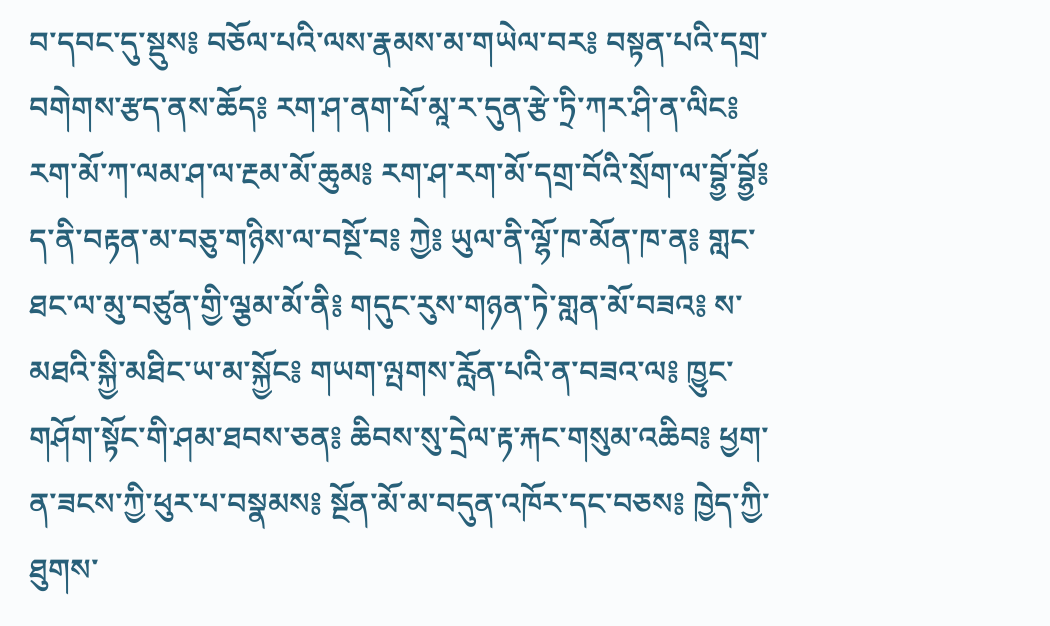བ་དབང་དུ་སྡུས༔ བཅོལ་པའི་ལས་རྣམས་མ་གཡེལ་བར༔ བསྟན་པའི་དགྲ་བགེགས་རྩད་ནས་ཆོད༔ རག་ཤ་ནག་པོ་མཱ་ར་དུན་རྩེ་ཏྲི་ཀར་ཤི་ན་ལིང༔ རག་མོ་ཀ་ལམ་ཤ་ལ་རྔམ་མོ་ཆུམ༔ རག་ཤ་རག་མོ་དགྲ་བོའི་སྲོག་ལ་བྷྱོ་བྷྱོ༔ ད་ནི་བརྟན་མ་བཅུ་གཉིས་ལ་བསྔོ་བ༔ ཀྱེ༔ ཡུལ་ནི་ལྷོ་ཁ་མོན་ཁ་ན༔ གླང་ཐང་ལ་མུ་བཙུན་གྱི་ལྕམ་མོ་ནི༔ གདུང་རུས་གཉན་ཏེ་གླན་མོ་བཟའ༔ ས་མཐའི་སྐྱི་མཐིང་ཡ་མ་སྐྱོང༔ གཡག་ལྤགས་རློན་པའི་ན་བཟའ་ལ༔ ཁྱུང་གཤོག་སྟོང་གི་ཤམ་ཐབས་ཅན༔ ཆིབས་སུ་དྲེལ་རྟ་རྐང་གསུམ་འཆིབ༔ ཕྱག་ན་ཟངས་ཀྱི་ཕུར་པ་བསྣམས༔ སྔོན་མོ་མ་བདུན་འཁོར་དང་བཅས༔ ཁྱེད་ཀྱི་ཐུགས་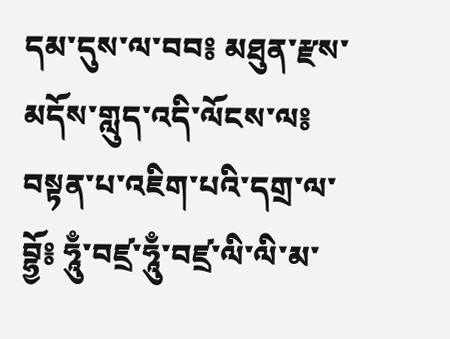དམ་དུས་ལ་བབ༔ མཐུན་རྫས་མདོས་གླུད་འདི་ལོངས་ལ༔ བསྟན་པ་འཇིག་པའི་དགྲ་ལ་བྷྱོ༔ ཧཱུྃ་བཛྲ་ཧཱུྃ་བཛྲ་ལི་ལི་མ་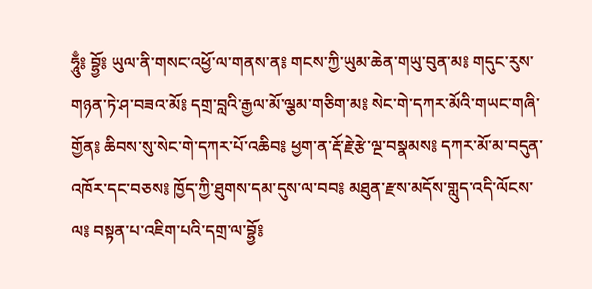ཧཱུྃ༔ བྷྱོ༔ ཡུལ་ནི་གསང་འཕྱོ་ལ་གནས་ན༔ གངས་ཀྱི་ཡུམ་ཆེན་གཡུ་བུན་མ༔ གདུང་རུས་གཉན་ཏེ་ཤ་བཟའ་མོ༔ དགྲ་བླའི་རྒྱལ་མོ་ལྕམ་གཅིག་མ༔ སེང་གེ་དཀར་མོའི་གཡང་གཞི་གྱོན༔ ཆིབས་སུ་སེང་གེ་དཀར་པོ་འཆིབ༔ ཕྱག་ན་རྡོ་རྗེ་རྩེ་ལྔ་བསྣམས༔ དཀར་མོ་མ་བདུན་འཁོར་དང་བཅས༔ ཁྱོད་ཀྱི་ཐུགས་དམ་དུས་ལ་བབ༔ མཐུན་རྫས་མདོས་གླུད་འདི་ལོངས་ལ༔ བསྟན་པ་འཇིག་པའི་དགྲ་ལ་བྷྱོ༔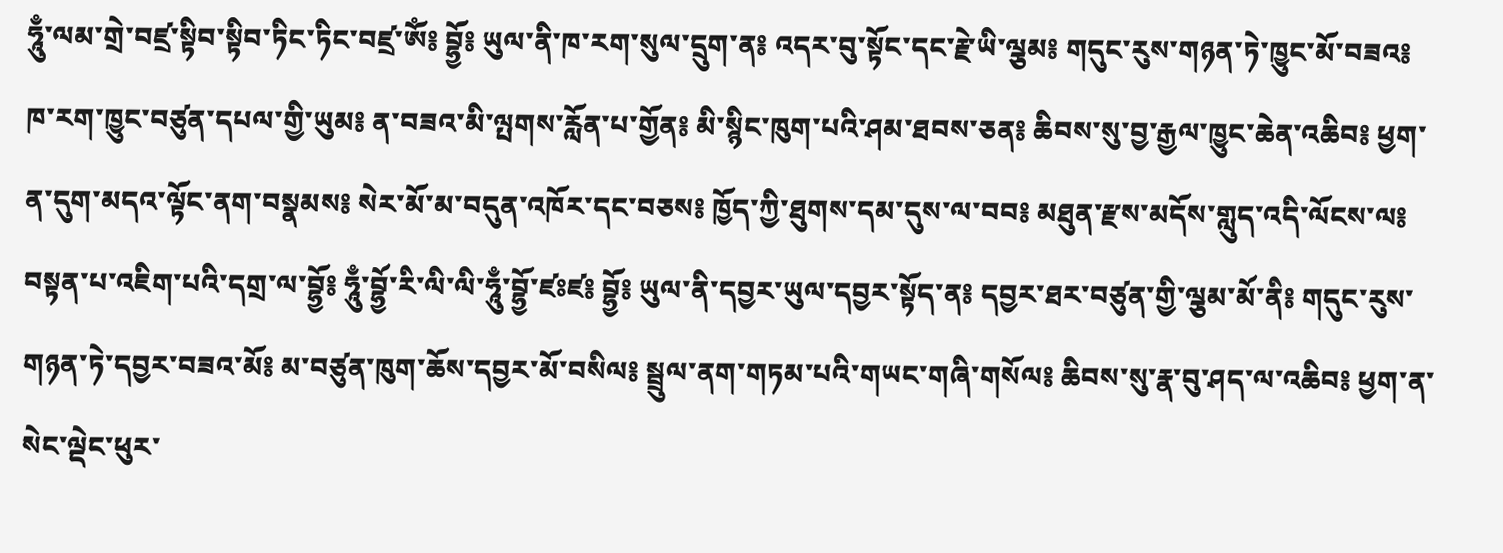ཧཱུྃ་ལམ་གྲེ་བཛྲ་སྟིབ་སྟིབ་ཏིང་ཏིང་བཛྲ་ཨོཾ༔ བྷྱོ༔ ཡུལ་ནི་ཁ་རག་སུལ་དྲུག་ན༔ འདར་བུ་སྟོང་དང་རྗེ་ཡི་ལྕམ༔ གདུང་རུས་གཉན་ཏེ་ཁྱུང་མོ་བཟའ༔ ཁ་རག་ཁྱུང་བཙུན་དཔལ་གྱི་ཡུམ༔ ན་བཟའ་མི་ལྤགས་རློན་པ་གྱོན༔ མི་སྙིང་ཁུག་པའི་ཤམ་ཐབས་ཅན༔ ཆིབས་སུ་བྱ་རྒྱལ་ཁྱུང་ཆེན་འཆིབ༔ ཕྱག་ན་དུག་མདའ་ལྟོང་ནག་བསྣམས༔ སེར་མོ་མ་བདུན་འཁོར་དང་བཅས༔ ཁྱོད་ཀྱི་ཐུགས་དམ་དུས་ལ་བབ༔ མཐུན་རྫས་མདོས་གླུད་འདི་ལོངས་ལ༔ བསྟན་པ་འཇིག་པའི་དགྲ་ལ་བྷྱོ༔ ཧཱུྃ་བྷྱོ་རི་ལི་ལི་ཧཱུྃ་བྷྱོ་ཛཿཛ༔ བྷྱོ༔ ཡུལ་ནི་དབྱར་ཡུལ་དབྱར་སྟོད་ན༔ དབྱར་ཐར་བཙུན་གྱི་ལྕམ་མོ་ནི༔ གདུང་རུས་གཉན་ཏེ་དབྱར་བཟའ་མོ༔ མ་བཙུན་ཁུག་ཆོས་དབྱར་མོ་བསིལ༔ སྦྲུལ་ནག་གཏམ་པའི་གཡང་གཞི་གསོལ༔ ཆིབས་སུ་རྣ་བུ་ཤད་ལ་འཆིབ༔ ཕྱག་ན་སེང་ལྡེང་ཕུར་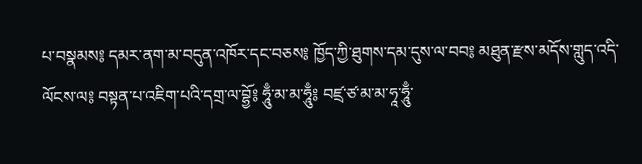པ་བསྣམས༔ དམར་ནག་མ་བདུན་འཁོར་དང་བཅས༔ ཁྱོད་ཀྱི་ཐུགས་དམ་དུས་ལ་བབ༔ མཐུན་རྫས་མདོས་གླུད་འདི་ལོངས་ལ༔ བསྟན་པ་འཇིག་པའི་དགྲ་ལ་བྷྱོ༔ ཧཱུྃ་མ་མ་ཧཱུྃ༔ བཛྲ་ཙ་མ་མ་ཧཱ་ཧཱུྃ་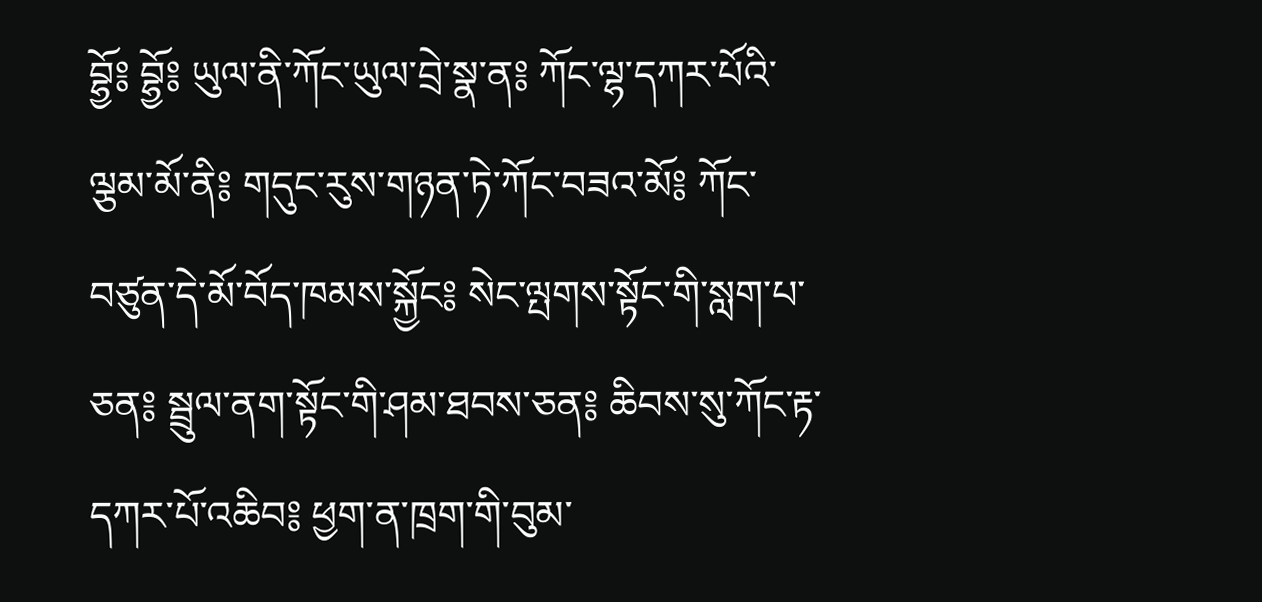བྷྱོ༔ བྷྱོ༔ ཡུལ་ནི་ཀོང་ཡུལ་བྲེ་སྣ་ན༔ ཀོང་ལྷ་དཀར་པོའི་ལྕམ་མོ་ནི༔ གདུང་རུས་གཉན་ཏེ་ཀོང་བཟའ་མོ༔ ཀོང་བཙུན་དེ་མོ་བོད་ཁམས་སྐྱོང༔ སེང་ལྤགས་སྟོང་གི་སླག་པ་ཅན༔ སྦྲུལ་ནག་སྟོང་གི་ཤམ་ཐབས་ཅན༔ ཆིབས་སུ་ཀོང་རྟ་དཀར་པོ་འཆིབ༔ ཕྱག་ན་ཁྲག་གི་བུམ་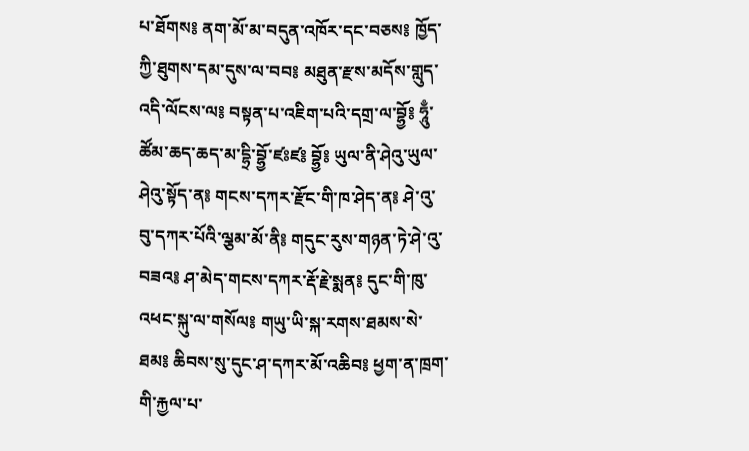པ་ཐོགས༔ ནག་མོ་མ་བདུན་འཁོར་དང་བཅས༔ ཁྱོད་ཀྱི་ཐུགས་དམ་དུས་ལ་བབ༔ མཐུན་རྫས་མདོས་གླུད་འདི་ལོངས་ལ༔ བསྟན་པ་འཇིག་པའི་དགྲ་ལ་བྷྱོ༔ ཧཱུྃ་ཚོམ་ཆད་ཆད་མ་དྷྲི་བྷྱོ་ཛཿཛ༔ བྷྱོ༔ ཡུལ་ནི་ཤེའུ་ཡུལ་ཤེའུ་སྟོད་ན༔ གངས་དཀར་རྫོང་གི་ཁ་ཤེད་ན༔ ཤེ་འུ་བུ་དཀར་པོའི་ལྕམ་མོ་ནི༔ གདུང་རུས་གཉན་ཏེ་ཤེ་འུ་བཟའ༔ ཤ་མེད་གངས་དཀར་རྡོ་རྗེ་སྨན༔ དུང་གི་ཁུ་འཕང་སྐུ་ལ་གསོལ༔ གཡུ་ཡི་སྐ་རགས་ཐམས་སེ་ཐམ༔ ཆིབས་སུ་དུང་ཤ་དཀར་མོ་འཆིབ༔ ཕྱག་ན་ཁྲག་གི་རྐྱལ་པ་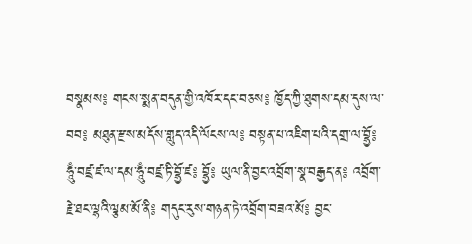བསྣམས༔ གངས་སྨན་བདུན་གྱི་འཁོར་དང་བཅས༔ ཁྱོད་ཀྱི་ཐུགས་དམ་དུས་ལ་བབ༔ མཐུན་རྫས་མདོས་གླུད་འདི་ལོངས་ལ༔ བསྟན་པ་འཇིག་པའི་དགྲ་ལ་བྷྱོ༔ ཧཱུྃ་བཛྲ་ཛ་ལ་དམ་ཧཱུྃ་བཛྲ་ཏི་བྷྱོ་ཛ༔ བྷྱོ༔ ཡུལ་ནི་བྱང་འབྲོག་སྣ་བརྒྱད་ན༔ འབྲོག་རྗེ་ཐང་ལྷའི་ལྕམ་མོ་ནི༔ གདུང་རུས་གཉན་ཏེ་འབྲོག་བཟའ་མོ༔ བྱང་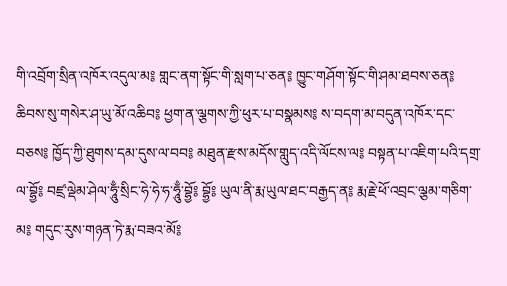གི་འབྲོག་སྲིན་འཁོར་འདུལ་མ༔ གླང་ནག་སྟོང་གི་སླག་པ་ཅན༔ ཁྱུང་གཤོག་སྟོང་གི་ཤམ་ཐབས་ཅན༔ ཆིབས་སུ་གསེར་ཤ་ཡུ་མོ་འཆིབ༔ ཕྱག་ན་ལྕགས་ཀྱི་ཕུར་པ་བསྣམས༔ ས་བདག་མ་བདུན་འཁོར་དང་བཅས༔ ཁྱོད་ཀྱི་ཐུགས་དམ་དུས་ལ་བབ༔ མཐུན་རྫས་མདོས་གླུད་འདི་ལོངས་ལ༔ བསྟན་པ་འཇིག་པའི་དགྲ་ལ་བྷྱོ༔ བཛྲ་ལྡེམ་ཤེལ་ཧཱུྃ་སྲིང་ཧེ་ཧེ་ཧ་ཧཱུྃ་བྷྱོ༔ བྷྱོ༔ ཡུལ་ནི་རྨ་ཡུལ་ཐང་བརྒྱད་ན༔ རྨ་རྗེ་ཕོ་འབྲང་ལྕམ་གཅིག་མ༔ གདུང་རུས་གཉན་ཏེ་རྨ་བཟའ་མོ༔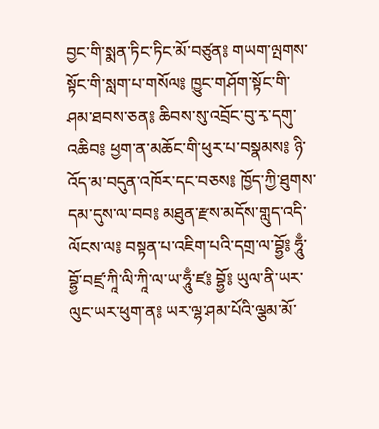བྱང་གི་སྨན་ཏིང་ཏིང་མོ་བཙུན༔ གཡག་ལྤགས་སྟོང་གི་སླག་པ་གསོལ༔ ཁྱུང་གཤོག་སྟོང་གི་ཤམ་ཐབས་ཅན༔ ཆིབས་སུ་འབྲོང་བུ་རྭ་དགུ་འཆིབ༔ ཕྱག་ན་མཆོང་གི་ཕུར་པ་བསྣམས༔ ཉི་འོད་མ་བདུན་འཁོར་དང་བཅས༔ ཁྱོད་ཀྱི་ཐུགས་དམ་དུས་ལ་བབ༔ མཐུན་རྫས་མདོས་གླུད་འདི་ལོངས་ལ༔ བསྟན་པ་འཇིག་པའི་དགྲ་ལ་བྷྱོ༔ ཧཱུྃ་བྷྱོ་བཛྲ་ཀཱི་ལི་ཀཱི་ལ་ཡ་ཧཱུྃ་ཛ༔ བྷྱོ༔ ཡུལ་ནི་ཡར་ལུང་ཡར་ཕུག་ན༔ ཡར་ལྷ་ཤམ་པོའི་ལྕམ་མོ་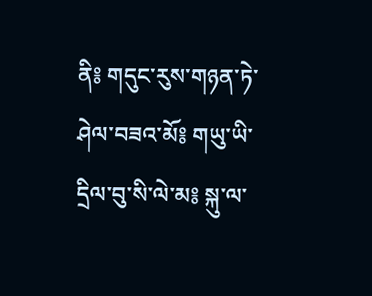ནི༔ གདུང་རུས་གཉན་ཏེ་ཤེལ་བཟའ་མོ༔ གཡུ་ཡི་དྲིལ་བུ་སི་ལེ་མ༔ སྐུ་ལ་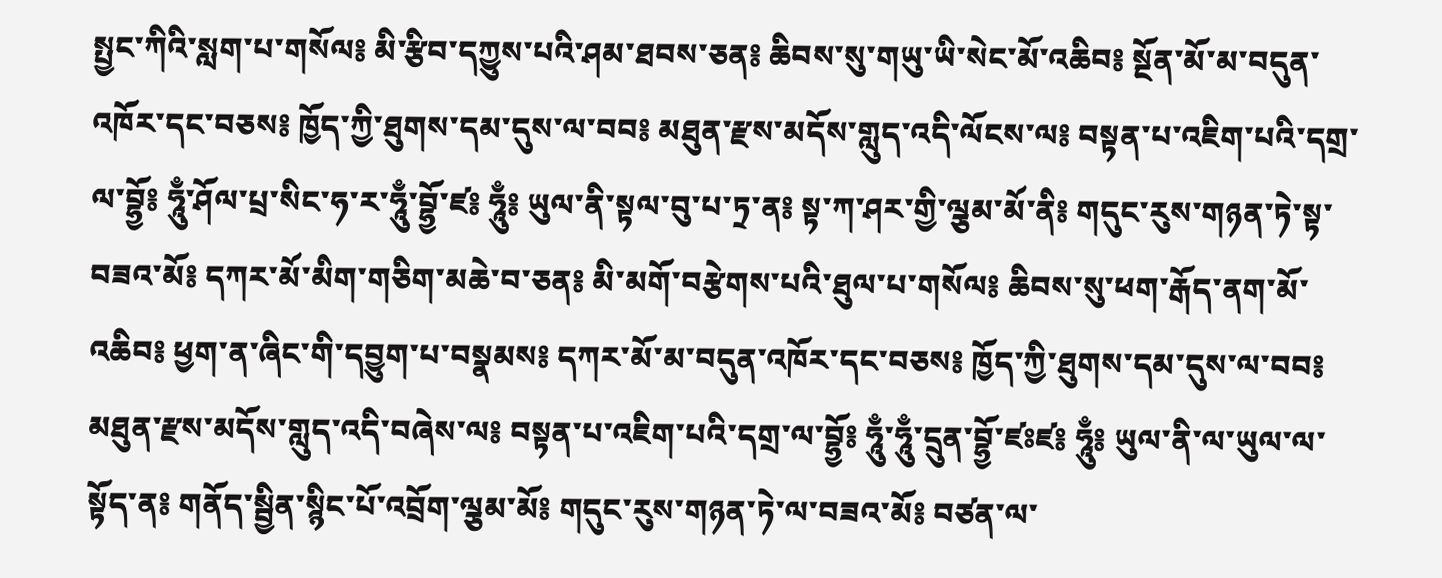སྤྱང་ཀིའི་སླག་པ་གསོལ༔ མི་རྩིབ་དཀྱུས་པའི་ཤམ་ཐབས་ཅན༔ ཆིབས་སུ་གཡུ་ཡི་སེང་མོ་འཆིབ༔ སྔོན་མོ་མ་བདུན་འཁོར་དང་བཅས༔ ཁྱོད་ཀྱི་ཐུགས་དམ་དུས་ལ་བབ༔ མཐུན་རྫས་མདོས་གླུད་འདི་ལོངས་ལ༔ བསྟན་པ་འཇིག་པའི་དགྲ་ལ་བྷྱོ༔ ཧཱུྃ་ཤོལ་པྲ་སིང་ཧ་ར་ཧཱུྃ་བྷྱོ་ཛ༔ ཧཱུྃ༔ ཡུལ་ནི་སྟལ་བུ་པ་ཏྲ་ན༔ སྟ་ཀ་ཤར་གྱི་ལྕམ་མོ་ནི༔ གདུང་རུས་གཉན་ཏེ་སྟ་བཟའ་མོ༔ དཀར་མོ་མིག་གཅིག་མཆེ་བ་ཅན༔ མི་མགོ་བརྩེགས་པའི་ཐུལ་པ་གསོལ༔ ཆིབས་སུ་ཕག་རྒོད་ནག་མོ་འཆིབ༔ ཕྱག་ན་ཞིང་གི་དབྱུག་པ་བསྣམས༔ དཀར་མོ་མ་བདུན་འཁོར་དང་བཅས༔ ཁྱོད་ཀྱི་ཐུགས་དམ་དུས་ལ་བབ༔ མཐུན་རྫས་མདོས་གླུད་འདི་བཞེས་ལ༔ བསྟན་པ་འཇིག་པའི་དགྲ་ལ་བྷྱོ༔ ཧཱུྃ་ཧཱུྃ་དྲུན་བྷྱོ་ཛཿཛ༔ ཧཱུྃ༔ ཡུལ་ནི་ལ་ཡུལ་ལ་སྟོད་ན༔ གནོད་སྦྱིན་སྙིང་པོ་འབྲོག་ལྕམ་མོ༔ གདུང་རུས་གཉན་ཏེ་ལ་བཟའ་མོ༔ བཙན་ལ་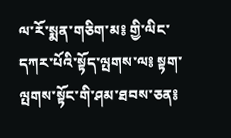ལ་རོ་སྨན་གཅིག་མ༔ གྱི་ལིང་དཀར་པོའི་སྟོད་ལྤགས་ལ༔ སྟག་ལྤགས་སྟོང་གི་ཤམ་ཐབས་ཅན༔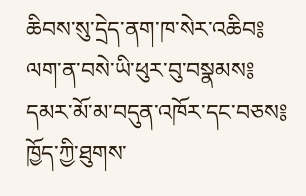ཆིབས་སུ་དྲེད་ནག་ཁ་སེར་འཆིབ༔ ལག་ན་བསེ་ཡི་ཕུར་བུ་བསྣམས༔ དམར་མོ་མ་བདུན་འཁོར་དང་བཅས༔ ཁྱོད་ཀྱི་ཐུགས་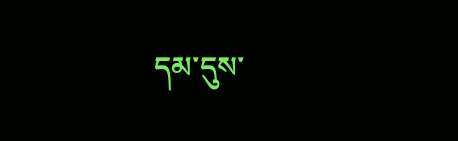དམ་དུས་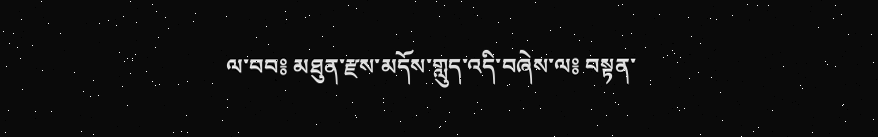ལ་བབ༔ མཐུན་རྫས་མདོས་གླུད་འདི་བཞེས་ལ༔ བསྟན་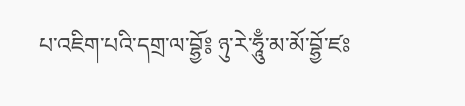པ་འཇིག་པའི་དགྲ་ལ་བྷྱོ༔ ཉུ་རེ་ཧཱུྃ་མ་མོ་བྷྱོ་ཛཿ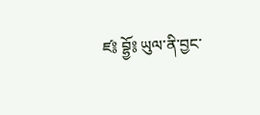ཛ༔ བྷྱོ༔ ཡུལ་ནི་བྱང་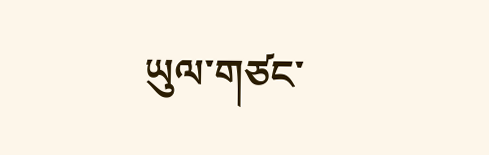ཡུལ་གཙང་